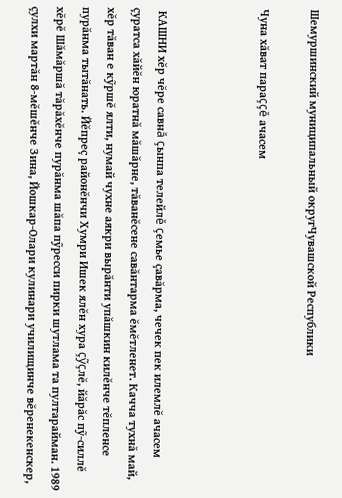Шемуршинский муниципальный округЧувашской Республики

Чуна хăват параççĕ ачасем



 КАШНИ хĕр чĕре савнă çынпа телейлĕ çемье çавăрма, чечек пек илемлĕ ачасем çуратса хăйĕн юратнă мăшăрне, тăванĕсене савăнтарма ĕмĕтленет. Качча тухнă май, хĕр тăван е кỹршĕ ялти, нумай чухне аякри вырăнти упăшкин килĕнче тĕпленсе пурăнма тытăнать. Йĕпреç районĕнчи Хумри Ишек ялĕн хура çỹçлĕ, йăрăс пỹ-силлĕ хĕрĕ Шăмăршă тăрăхĕнче пурăнма шăпа пỹресси пирки шутлама та пултарайман. 1989 çулхи мартăн 8-мĕшĕнче Зина, Йошкар-Олари кулинари училищинче вĕренекенскер,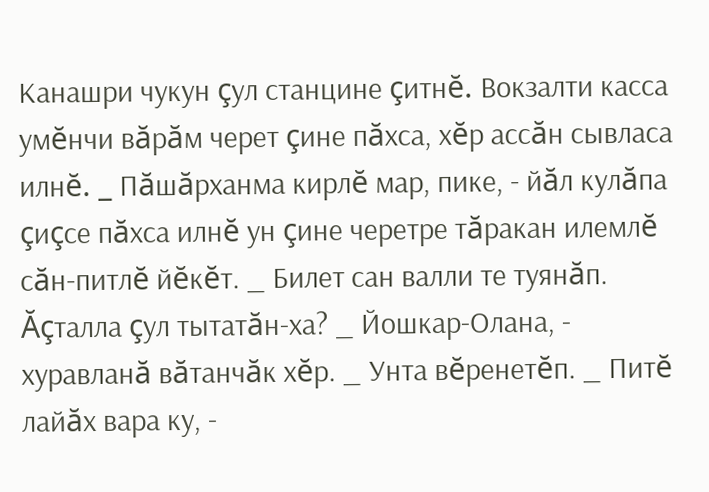Канашри чукун çул станцине çитнĕ. Вокзалти касса умĕнчи вăрăм черет çине пăхса, хĕр ассăн сывласа илнĕ. _ Пăшăрханма кирлĕ мар, пике, - йăл кулăпа çиçсе пăхса илнĕ ун çине черетре тăракан илемлĕ сăн-питлĕ йĕкĕт. _ Билет сан валли те туянăп. Ăçталла çул тытатăн-ха? _ Йошкар-Олана, - хуравланă вăтанчăк хĕр. _ Унта вĕренетĕп. _ Питĕ лайăх вара ку, -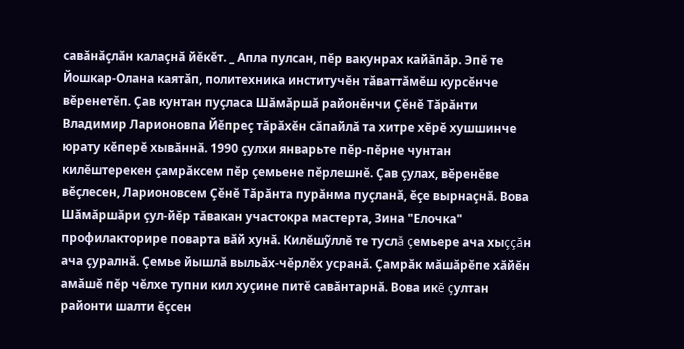савăнăçлăн калаçнă йĕкĕт. _ Апла пулсан, пĕр вакунрах кайăпăр. Эпĕ те Йошкар-Олана каятăп, политехника институчĕн тăваттăмĕш курсĕнче вĕренетĕп. Çав кунтан пуçласа Шăмăршă районĕнчи Çĕнĕ Тăрăнти Владимир Ларионовпа Йĕпреç тăрăхĕн сăпайлă та хитре хĕрĕ хушшинче юрату кĕперĕ хывăннă. 1990 çулхи январьте пĕр-пĕрне чунтан килĕштерекен çамрăксем пĕр çемьене пĕрлешнĕ. Çав çулах, вĕренĕве вĕçлесен, Ларионовсем Çĕнĕ Тăрăнта пурăнма пуçланă, ĕçе вырнаçнă. Вова Шăмăршăри çул-йĕр тăвакан участокра мастерта, Зина "Елочка" профилакторире поварта вăй хунă. Килĕшỹллĕ те туслă çемьере ача хыççăн ача çуралнă. Çемье йышлă выльăх-чĕрлĕх усранă. Çамрăк мăшăрĕпе хăйĕн амăшĕ пĕр чĕлхе тупни кил хуçине питĕ савăнтарнă. Вова икĕ çултан районти шалти ĕçсен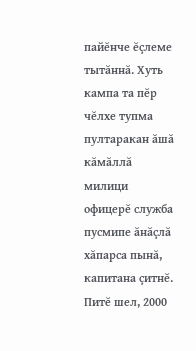пайĕнче ĕçлеме тытăннă. Хуть кампа та пĕр чĕлхе тупма пултаракан ăшă кăмăллă милици офицерĕ служба пусмипе ăнăçлă хăпарса пынă, капитана çитнĕ. Питĕ шел, 2000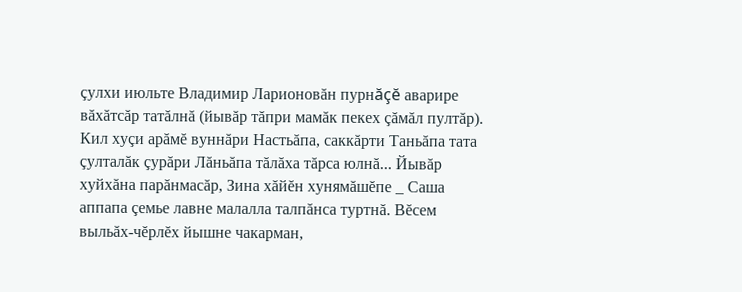çулхи июльте Владимир Ларионовăн пурнăçĕ аварире вăхăтсăр татăлнă (йывăр тăпри мамăк пекех çăмăл пултăр). Кил хуçи арăмĕ вуннăри Настьăпа, саккăрти Таньăпа тата çулталăк çурăри Лăньăпа тăлăха тăрса юлнă... Йывăр хуйхăна парăнмасăр, Зина хăйĕн хунямăшĕпе _ Саша аппапа çемье лавне малалла талпăнса туртнă. Вĕсем выльăх-чĕрлĕх йышне чакарман,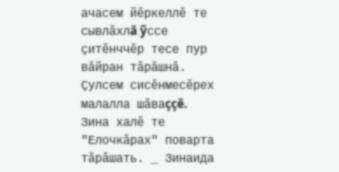ачасем йĕркеллĕ те сывлăхлă ỹссе çитĕнччĕр тесе пур вăйран тăрăшнă. Çулсем сисĕнмесĕрех малалла шăваççĕ. Зина халĕ те "Елочкăрах" поварта тăрăшать. _ Зинаида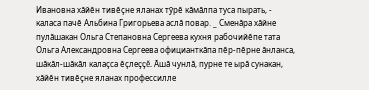Ивановна хăйĕн тивĕçне яланах тỹрĕ кăмăлпа туса пырать, - каласа пачĕ Альбина Григорьева аслă повар. _ Сменăра хăйне пулăшакан Ольга Степановна Сергеева кухня рабочийĕпе тата Ольга Александровна Сергеева официанткăпа пĕр-пĕрне ăнланса, шăкăл-шăкăл калаçса ĕçлеççĕ. Ăшă чунлă, пурне те ырă сунакан, хăйĕн тивĕçне яланах профессилле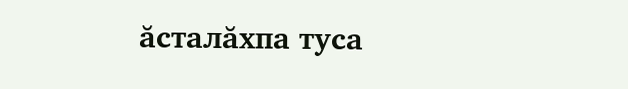ăсталăхпа туса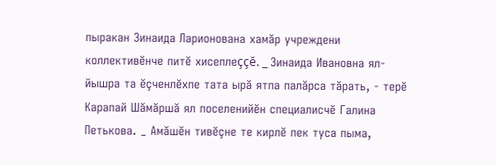пыракан Зинаида Ларионована хамăр учреждени коллективĕнче питĕ хисеплеççĕ. _ Зинаида Ивановна ял-йышра та ĕçченлĕхпе тата ырă ятпа палăрса тăрать, - терĕ Карапай Шăмăршă ял поселенийĕн специалисчĕ Галина Петькова. _ Амăшĕн тивĕçне те кирлĕ пек туса пыма,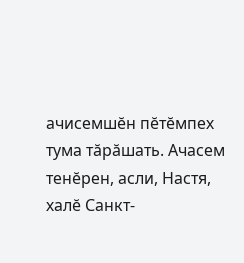ачисемшĕн пĕтĕмпех тума тăрăшать. Ачасем тенĕрен, асли, Настя, халĕ Санкт-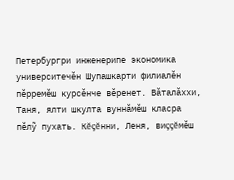Петербургри инженерипе экономика университечĕн Шупашкарти филиалĕн пĕрремĕш курсĕнче вĕренет. Вăталăххи, Таня, ялти шкулта вуннăмĕш класра пĕлỹ пухать. Кĕçĕнни, Леня, виççĕмĕш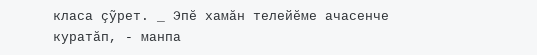класа çỹрет. _ Эпĕ хамăн телейĕме ачасенче куратăп, - манпа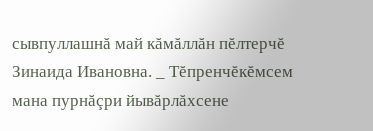сывпуллашнă май кăмăллăн пĕлтерчĕ Зинаида Ивановна. _ Тĕпренчĕкĕмсем мана пурнăçри йывăрлăхсене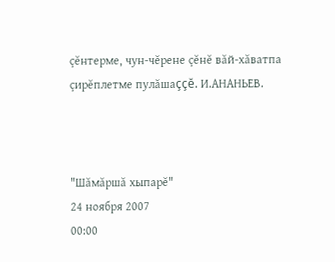çĕнтерме, чун-чĕрене çĕнĕ вăй-хăватпа çирĕплетме пулăшаççĕ. И.АНАНЬЕВ.



"Шăмăршă хыпарĕ"
24 ноября 2007
00:00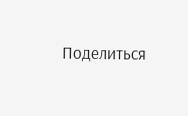Поделиться